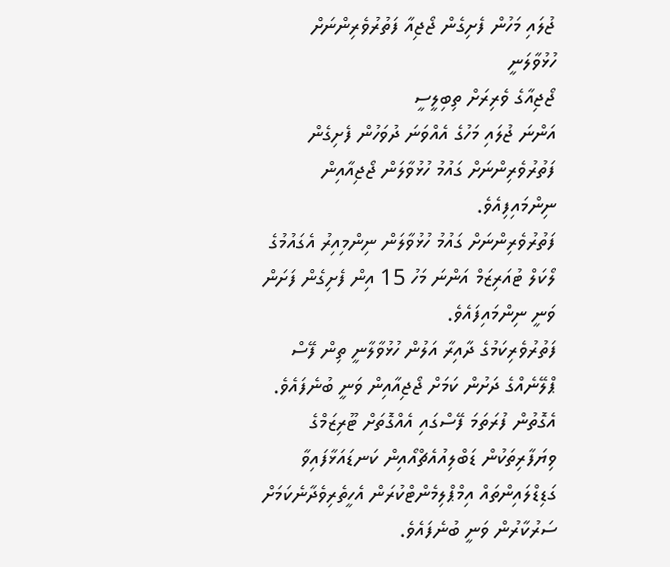ޖުލައި މަހުން ފެށިގެން ޖޯޖިއާ ފަތުރުވެރިންނަށް ހުޅުވާލަނީ
ޖޯޖިއާގެ ވެރިރަށް ތިބިލީސީ
އަންނަ ޖުލައި މަހުގެ އެއްވަނަ ދުވަހުން ފެށިގެން ފަތުރުވެރިންނަށް ގައުމު ހުޅުވާލަން ޖޯޖިއާއިން ނިންމައިފިއެވެ.
ފަތުރުވެރިންނަށް ގައުމު ހުޅުވާލަން ނިންމިއިރު އެގައުމުގެ ލޯކަލް ޓުއަރިޒަމް އަންނަ މަހު 15 އިން ފެށިގެން ފަށަން ވަނީ ނިންމައިފައެވެ.
ފަތުރުވެރިކަމުގެ ދާއިރާ އަލުން ހުޅުވާލާނީ ތިން ފޭސް ޕްލޭނެއްގެ ދަށުން ކަމަށް ޖޯޖިއާއިން ވަނީ ބުނެފައެވެ.
އެގޮތުން ފުރަތަމަ ފޭސްގައި އެއްގޮތަށް ޓޫރިޒަމްގެ ވިޔަފާރިތަކުން ޑަބްލިއުއެޗްއޯއިން ކަނޑައަޅާފައިވާ ގަޑިޑްލައިންތައް އިމްޕްލިމެންޓްކުރަން އެހީތެރިވެދާނެކަމަށް ސަރުކާރުން ވަނީ ބުނެފައެވެ.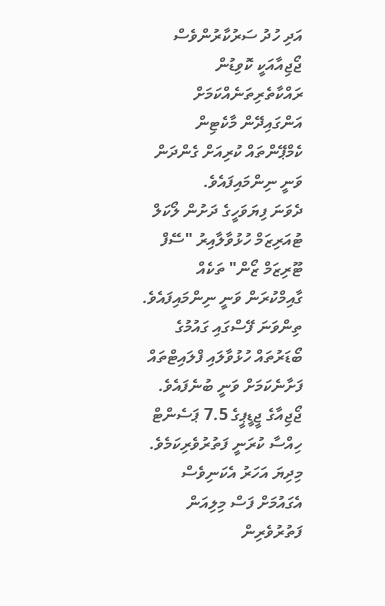އަދި ހުދު ސަރުކާރުންވެސް ޖޯޖިއާއަކީ ކޮވިޑުން ރައްކާތެރިތަނެއްކަމަށް އަންގައިދޭން މާކެޓިން ކެމްޕޭންތައް ކުރިއަށް ގެންދަން ވަނީ ނިންމައިފައެވެ.
ދެވަނަ ފިޔަވަހީގެ ދަށުން ލޯކަލް ޓުއަރިޒަމް ހުޅުވާލާއިރު "ސޭފް ޓޫރިޒަމް ޒޯން" ތަކެއް ގާއިމްކުރަން ވަނީ ނިންމައިފައެވެ.
ތިންވަނަ ފޭސްގައި ގައުމުގެ ބޯޑަރުތައް ހުޅުވާލައި ފްލައިޓްތައް ފަށާނެކަމަށް ވަނީ ބުނެފައެވެ.
ޖޯޖިއާގެ ޖީޑީޕީގެ 7.5 ޕަސެންޓް ހިއްސާ ކުރަނީ ފަތުރުވެރިކަމެވެ. މިދިޔަ އަހަރު އެކަނިވެސް އެގައުމަށް ފަސް މިލިއަން ފަތުރުވެރިން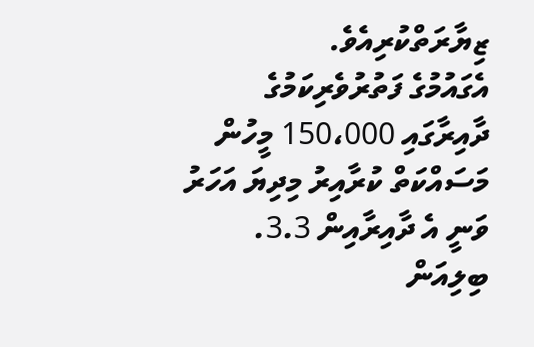ޒިޔާރަތްކުރިއެވެ.
އެގައުމުގެ ފަތުރުވެރިކަމުގެ ދާއިރާގައި 150،000 މީހުން މަސައްކަތް ކުރާއިރު މިދިޔަ އަހަރު ވަނީ އެ ދާއިރާއިން 3.3. ބިލިއަން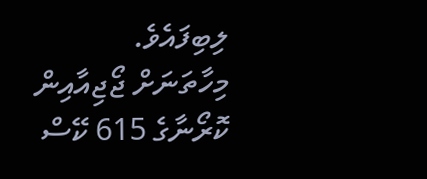ލިބިފައެވެ.
މިހާތަނަށް ޖޯޖިއާއިން ކޮރޯނާގެ 615 ކޭސް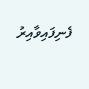ފެނިފައިވާއިރު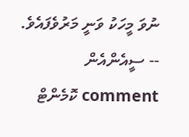ނުވަ މީހަކު ވަނީ މަރުވެފައެވެ. -- ސީއެންއެން
comment ކޮމެންޓް